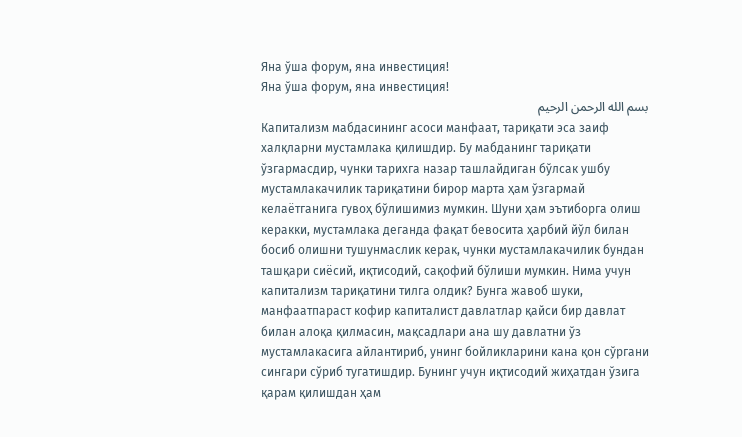Яна ўша форум, яна инвестиция!
Яна ўша форум, яна инвестиция!
بسم الله الرحمن الرحيم
Капитализм мабдасининг асоси манфаат, тариқати эса заиф халқларни мустамлака қилишдир. Бу мабданинг тариқати ўзгармасдир, чунки тарихга назар ташлайдиган бўлсак ушбу мустамлакачилик тариқатини бирор марта ҳам ўзгармай келаётганига гувоҳ бўлишимиз мумкин. Шуни ҳам эътиборга олиш керакки, мустамлака деганда фақат бевосита ҳарбий йўл билан босиб олишни тушунмаслик керак, чунки мустамлакачилик бундан ташқари сиёсий, иқтисодий, сақофий бўлиши мумкин. Нима учун капитализм тариқатини тилга олдик? Бунга жавоб шуки, манфаатпараст кофир капиталист давлатлар қайси бир давлат билан алоқа қилмасин, мақсадлари ана шу давлатни ўз мустамлакасига айлантириб, унинг бойликларини кана қон сўргани сингари сўриб тугатишдир. Бунинг учун иқтисодий жиҳатдан ўзига қарам қилишдан ҳам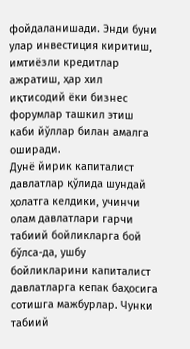фойдаланишади. Энди буни улар инвестиция киритиш, имтиёзли кредитлар ажратиш, ҳар хил иқтисодий ёки бизнес форумлар ташкил этиш каби йўллар билан амалга оширади.
Дунё йирик капиталист давлатлар қўлида шундай ҳолатга келдики, учинчи олам давлатлари гарчи табиий бойликларга бой бўлса-да, ушбу бойликларини капиталист давлатларга кепак баҳосига сотишга мажбурлар. Чунки табиий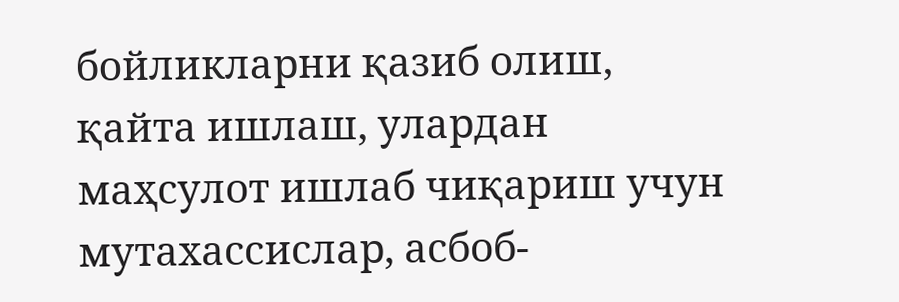бойликларни қазиб олиш, қайта ишлаш, улардан маҳсулот ишлаб чиқариш учун мутахассислар, асбоб-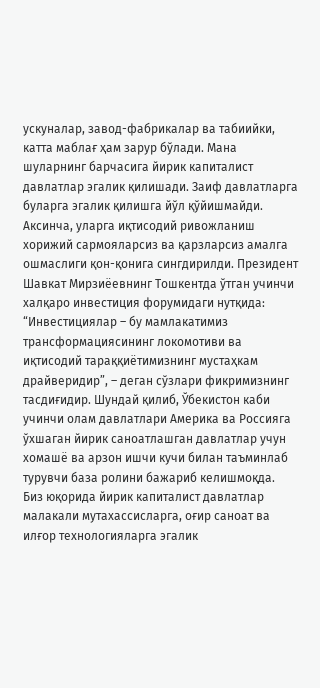ускуналар, завод-фабрикалар ва табиийки, катта маблағ ҳам зарур бўлади. Мана шуларнинг барчасига йирик капиталист давлатлар эгалик қилишади. Заиф давлатларга буларга эгалик қилишга йўл қўйишмайди. Аксинча, уларга иқтисодий ривожланиш хорижий сармояларсиз ва қарзларсиз амалга ошмаслиги қон-қонига сингдирилди. Президент Шавкат Мирзиёевнинг Тошкентда ўтган учинчи халқаро инвестиция форумидаги нутқида: “Инвестициялар – бу мамлакатимиз трансформациясининг локомотиви ва иқтисодий тараққиётимизнинг мустаҳкам драйверидир”, – деган сўзлари фикримизнинг тасдиғидир. Шундай қилиб, Ўбекистон каби учинчи олам давлатлари Америка ва Россияга ўхшаган йирик саноатлашган давлатлар учун хомашё ва арзон ишчи кучи билан таъминлаб турувчи база ролини бажариб келишмоқда.
Биз юқорида йирик капиталист давлатлар малакали мутахассисларга, оғир саноат ва илғор технологияларга эгалик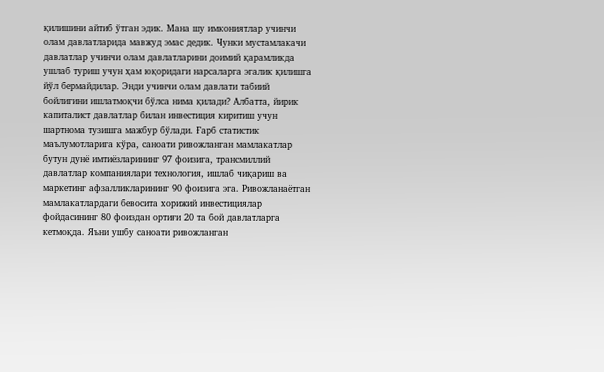қилишини айтиб ўтган эдик. Мана шу имкониятлар учинчи олам давлатларида мавжуд эмас дедик. Чунки мустамлакачи давлатлар учинчи олам давлатларини доимий қарамликда ушлаб туриш учун ҳам юқоридаги нарсаларга эгалик қилишга йўл бермайдилар. Энди учинчи олам давлати табиий бойлигини ишлатмоқчи бўлса нима қилади? Албатта, йирик капиталист давлатлар билан инвестиция киритиш учун шартнома тузишга мажбур бўлади. Ғарб статистик маълумотларига кўра, саноати ривожланган мамлакатлар бутун дунё имтиёзларининг 97 фоизига, трансмиллий давлатлар компаниялари технология, ишлаб чиқариш ва маркетинг афзалликларининг 90 фоизига эга. Ривожланаётган мамлакатлардаги бевосита хорижий инвестициялар фойдасининг 80 фоиздан ортиғи 20 та бой давлатларга кетмоқда. Яъни ушбу саноати ривожланган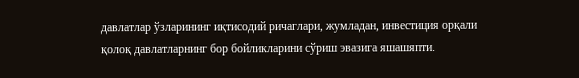давлатлар ўзларининг иқтисодий ричаглари, жумладан, инвестиция орқали қолоқ давлатларнинг бор бойликларини сўриш эвазига яшашяпти.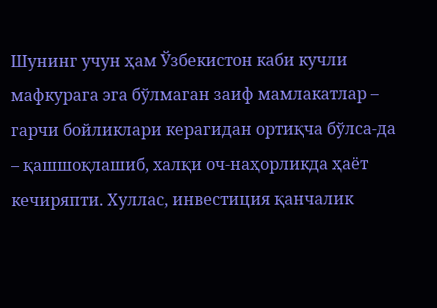Шунинг учун ҳам Ўзбекистон каби кучли мафкурага эга бўлмаган заиф мамлакатлар – гарчи бойликлари керагидан ортиқча бўлса-да – қашшоқлашиб, халқи оч-наҳорликда ҳаёт кечиряпти. Хуллас, инвестиция қанчалик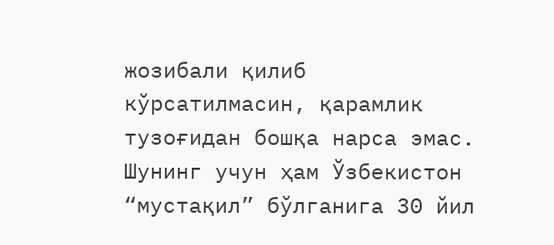жозибали қилиб кўрсатилмасин, қарамлик тузоғидан бошқа нарса эмас. Шунинг учун ҳам Ўзбекистон “мустақил” бўлганига 30 йил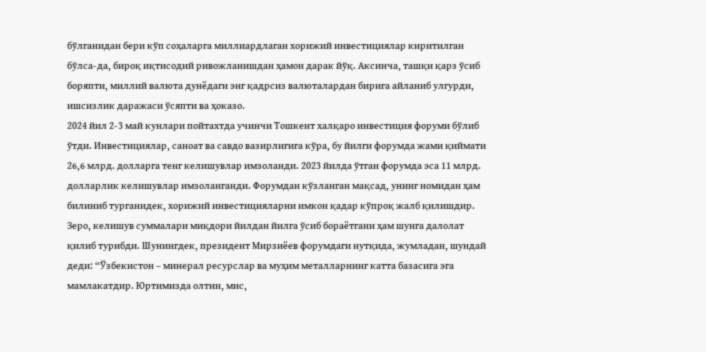бўлганидан бери кўп соҳаларга миллиардлаган хорижий инвестициялар киритилган бўлса-да, бироқ иқтисодий ривожланишдан ҳамон дарак йўқ. Аксинча, ташқи қарз ўсиб боряпти, миллий валюта дунёдаги энг қадрсиз валюталардан бирига айланиб улгурди, ишсизлик даражаси ўсяпти ва ҳоказо.
2024 йил 2-3 май кунлари пойтахтда учинчи Тошкент халқаро инвестиция форуми бўлиб ўтди. Инвестициялар, саноат ва савдо вазирлигига кўра, бу йилги форумда жами қиймати 26,6 млрд. долларга тенг келишувлар имзоланди. 2023 йилда ўтган форумда эса 11 млрд. долларлик келишувлар имзоланганди. Форумдан кўзланган мақсад, унинг номидан ҳам билиниб турганидек, хорижий инвестицияларни имкон қадар кўпроқ жалб қилишдир. Зеро, келишув суммалари миқдори йилдан йилга ўсиб бораётгани ҳам шунга далолат қилиб турибди. Шунингдек, президент Мирзиёев форумдаги нутқида, жумладан, шундай деди: “Ўзбекистон – минерал ресурслар ва муҳим металларнинг катта базасига эга мамлакатдир. Юртимизда олтин, мис,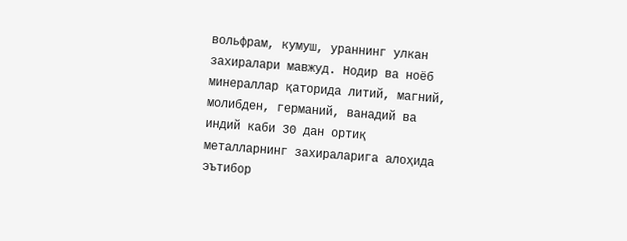вольфрам, кумуш, ураннинг улкан захиралари мавжуд. Нодир ва ноёб минераллар қаторида литий, магний, молибден, германий, ванадий ва индий каби 30 дан ортиқ металларнинг захираларига алоҳида эътибор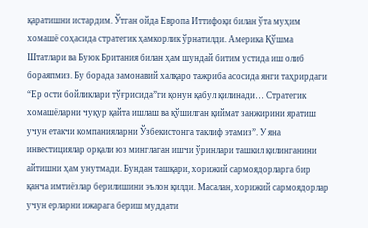қаратишни истардим. Ўтган ойда Европа Иттифоқи билан ўта муҳим хомашё соҳасида стратегик ҳамкорлик ўрнатилди. Америка Қўшма Штатлари ва Буюк Британия билан ҳам шундай битим устида иш олиб бораяпмиз. Бу борада замонавий халқаро тажриба асосида янги таҳрирдаги “Ер ости бойликлари тўғрисида”ги қонун қабул қилинади… Стратегик хомашёларни чуқур қайта ишлаш ва қўшилган қиймат занжирини яратиш учун етакчи компанияларни Ўзбекистонга таклиф этамиз”. У яна инвестициялар орқали юз минглаган ишчи ўринлари ташкил қилинганини айтишни ҳам унутмади. Бундан ташқари, хорижий сармоядорларга бир қанча имтиёзлар берилишини эълон қилди. Масалан, хорижий сармоядорлар учун ерларни ижарага бериш муддати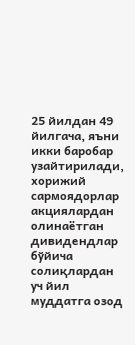25 йилдан 49 йилгача, яъни икки баробар узайтирилади, хорижий сармоядорлар акциялардан олинаётган дивидендлар бўйича солиқлардан уч йил муддатга озод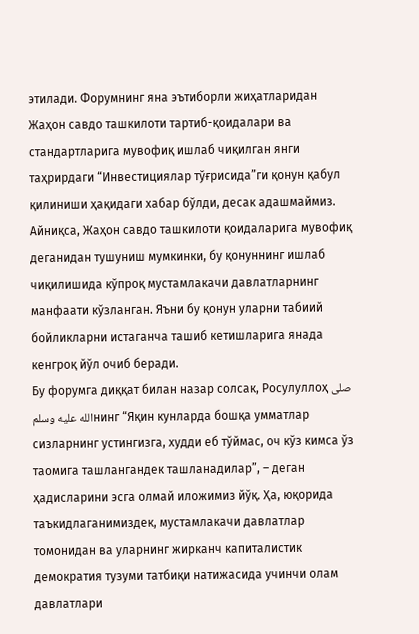этилади. Форумнинг яна эътиборли жиҳатларидан Жаҳон савдо ташкилоти тартиб-қоидалари ва стандартларига мувофиқ ишлаб чиқилган янги таҳрирдаги “Инвестициялар тўғрисида”ги қонун қабул қилиниши ҳақидаги хабар бўлди, десак адашмаймиз. Айниқса, Жаҳон савдо ташкилоти қоидаларига мувофиқ деганидан тушуниш мумкинки, бу қонуннинг ишлаб чиқилишида кўпроқ мустамлакачи давлатларнинг манфаати кўзланган. Яъни бу қонун уларни табиий бойликларни истаганча ташиб кетишларига янада кенгроқ йўл очиб беради.
Бу форумга диққат билан назар солсак, Росулуллоҳ صلى الله عليه وسلمнинг “Яқин кунларда бошқа умматлар сизларнинг устингизга, худди еб тўймас, оч кўз кимса ўз таомига ташлангандек ташланадилар”, – деган ҳадисларини эсга олмай иложимиз йўқ. Ҳа, юқорида таъкидлаганимиздек, мустамлакачи давлатлар томонидан ва уларнинг жирканч капиталистик демократия тузуми татбиқи натижасида учинчи олам давлатлари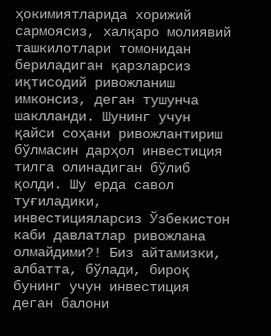ҳокимиятларида хорижий сармоясиз, халқаро молиявий ташкилотлари томонидан бериладиган қарзларсиз иқтисодий ривожланиш имконсиз, деган тушунча шаклланди. Шунинг учун қайси соҳани ривожлантириш бўлмасин дарҳол инвестиция тилга олинадиган бўлиб қолди. Шу ерда савол туғиладики, инвестицияларсиз Ўзбекистон каби давлатлар ривожлана олмайдими?! Биз айтамизки, албатта, бўлади, бироқ бунинг учун инвестиция деган балони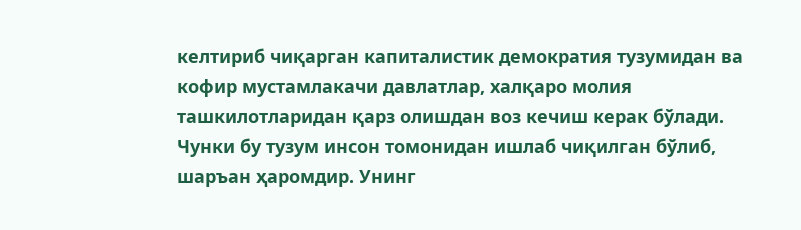келтириб чиқарган капиталистик демократия тузумидан ва кофир мустамлакачи давлатлар, халқаро молия ташкилотларидан қарз олишдан воз кечиш керак бўлади. Чунки бу тузум инсон томонидан ишлаб чиқилган бўлиб, шаръан ҳаромдир. Унинг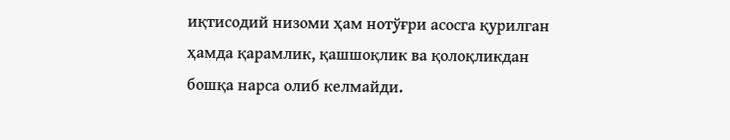иқтисодий низоми ҳам нотўғри асосга қурилган ҳамда қарамлик, қашшоқлик ва қолоқликдан бошқа нарса олиб келмайди.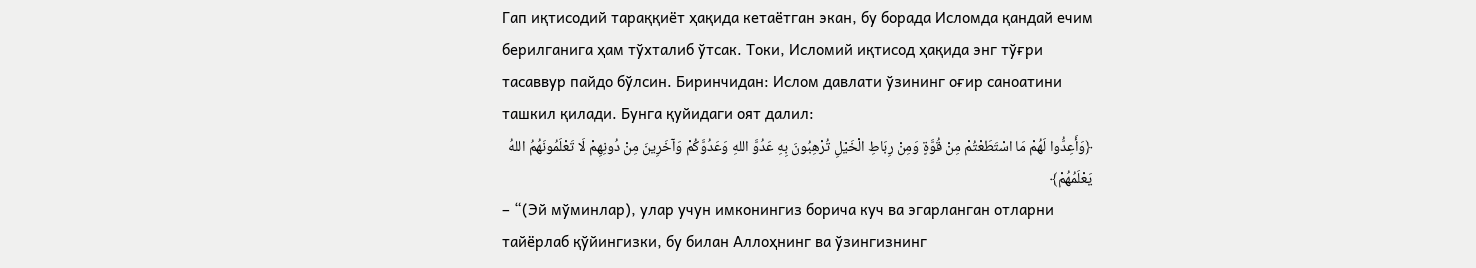Гап иқтисодий тараққиёт ҳақида кетаётган экан, бу борада Исломда қандай ечим берилганига ҳам тўхталиб ўтсак. Токи, Исломий иқтисод ҳақида энг тўғри тасаввур пайдо бўлсин. Биринчидан: Ислом давлати ўзининг оғир саноатини ташкил қилади. Бунга қуйидаги оят далил:
﴿وَأَعِدُّوا لَهُمْ مَا اسْتَطَعْتُمْ مِنْ قُوَّةٍ وَمِنْ رِبَاطِ الْخَيْلِ تُرْهِبُونَ بِهِ عَدُوَّ اللهِ وَعَدُوَّكُمْ وَآخَرِينَ مِنْ دُونِهِمْ لَا تَعْلَمُونَهُمُ اللهُ يَعْلَمُهُمْ﴾
– “(Эй мўминлар), улар учун имконингиз борича куч ва эгарланган отларни тайёрлаб қўйингизки, бу билан Аллоҳнинг ва ўзингизнинг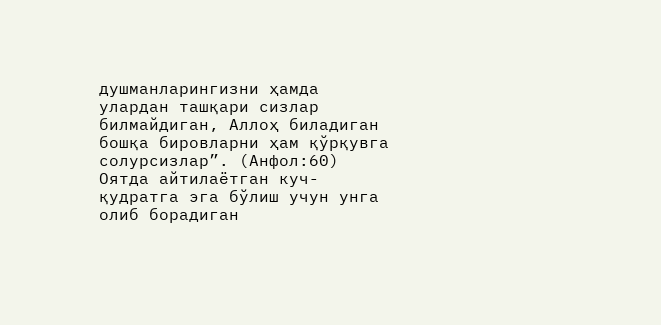душманларингизни ҳамда улардан ташқари сизлар билмайдиган, Аллоҳ биладиган бошқа бировларни ҳам қўрқувга солурсизлар”. (Анфол:60)
Оятда айтилаётган куч-қудратга эга бўлиш учун унга олиб борадиган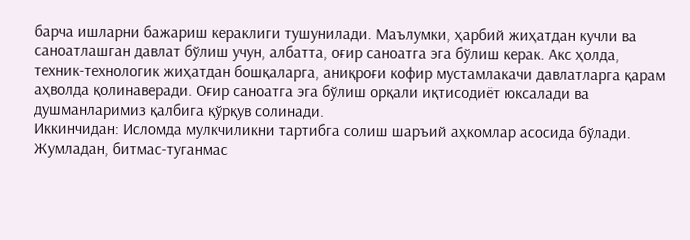барча ишларни бажариш кераклиги тушунилади. Маълумки, ҳарбий жиҳатдан кучли ва саноатлашган давлат бўлиш учун, албатта, оғир саноатга эга бўлиш керак. Акс ҳолда, техник-технологик жиҳатдан бошқаларга, аниқроғи кофир мустамлакачи давлатларга қарам аҳволда қолинаверади. Оғир саноатга эга бўлиш орқали иқтисодиёт юксалади ва душманларимиз қалбига қўрқув солинади.
Иккинчидан: Исломда мулкчиликни тартибга солиш шаръий аҳкомлар асосида бўлади. Жумладан, битмас-туганмас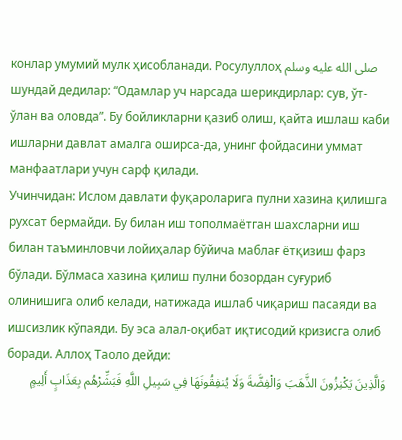конлар умумий мулк ҳисобланади. Росулуллоҳ صلى الله عليه وسلم шундай дедилар: “Одамлар уч нарсада шерикдирлар: сув, ўт-ўлан ва оловда”. Бу бойликларни қазиб олиш, қайта ишлаш каби ишларни давлат амалга оширса-да, унинг фойдасини уммат манфаатлари учун сарф қилади.
Учинчидан: Ислом давлати фуқароларига пулни хазина қилишга рухсат бермайди. Бу билан иш тополмаётган шахсларни иш билан таъминловчи лойиҳалар бўйича маблағ ётқизиш фарз бўлади. Бўлмаса хазина қилиш пулни бозордан суғуриб олинишига олиб келади, натижада ишлаб чиқариш пасаяди ва ишсизлик кўпаяди. Бу эса алал-оқибат иқтисодий кризисга олиб боради. Аллоҳ Таоло дейди:
وَالَّذِينَ يَكْنِزُونَ الذَّهَبَ وَالْفِضَّةَ وَلَا يُنفِقُونَهَا فِي سَبِيلِ اللَّهِ فَبَشِّرْهُم بِعَذَابٍ أَلِيمٍ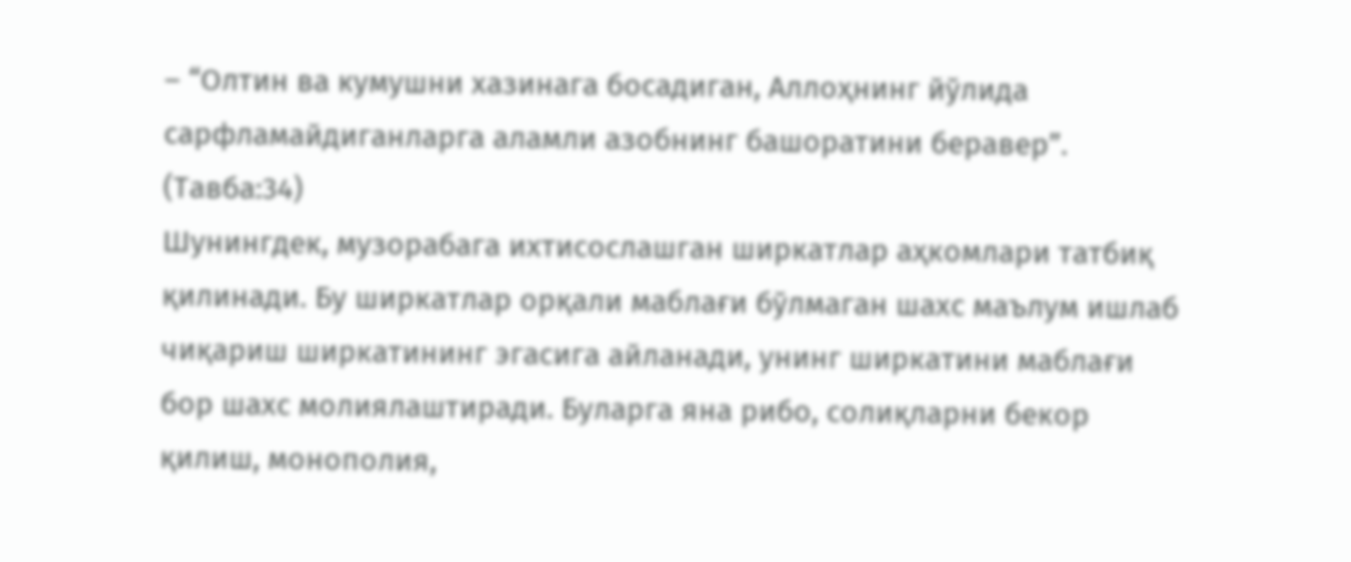– “Олтин ва кумушни хазинага босадиган, Аллоҳнинг йўлида сарфламайдиганларга аламли азобнинг башоратини беравер”. (Тавба:34)
Шунингдек, музорабага ихтисослашган ширкатлар аҳкомлари татбиқ қилинади. Бу ширкатлар орқали маблағи бўлмаган шахс маълум ишлаб чиқариш ширкатининг эгасига айланади, унинг ширкатини маблағи бор шахс молиялаштиради. Буларга яна рибо, солиқларни бекор қилиш, монополия,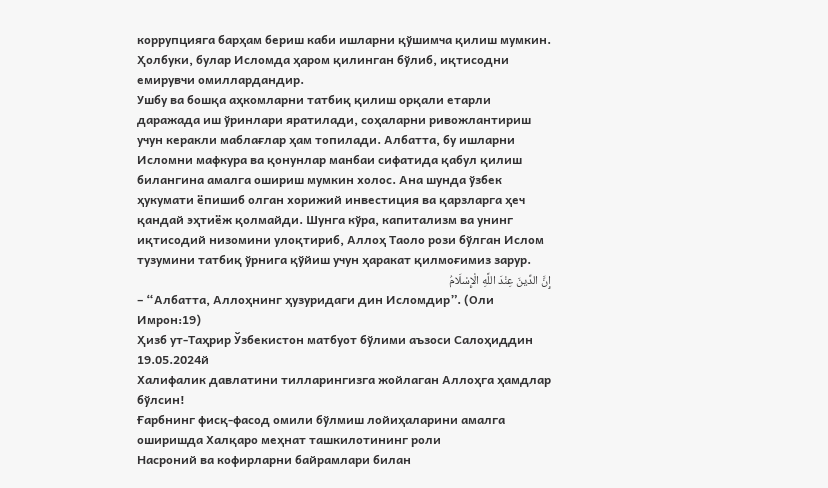коррупцияга барҳам бериш каби ишларни қўшимча қилиш мумкин. Ҳолбуки, булар Исломда ҳаром қилинган бўлиб, иқтисодни емирувчи омиллардандир.
Ушбу ва бошқа аҳкомларни татбиқ қилиш орқали етарли даражада иш ўринлари яратилади, соҳаларни ривожлантириш учун керакли маблағлар ҳам топилади. Албатта, бу ишларни Исломни мафкура ва қонунлар манбаи сифатида қабул қилиш билангина амалга ошириш мумкин холос. Ана шунда ўзбек ҳукумати ёпишиб олган хорижий инвестиция ва қарзларга ҳеч қандай эҳтиёж қолмайди. Шунга кўра, капитализм ва унинг иқтисодий низомини улоқтириб, Аллоҳ Таоло рози бўлган Ислом тузумини татбиқ ўрнига қўйиш учун ҳаракат қилмоғимиз зарур.
إِنَّ الدِّينَ عِنْدَ اللَّهِ الْإِسْلَامُ
– “Албатта, Аллоҳнинг ҳузуридаги дин Исломдир”. (Оли Имрон:19)
Ҳизб ут-Таҳрир Ўзбекистон матбуот бўлими аъзоси Салоҳиддин
19.05.2024й
Халифалик давлатини тилларингизга жойлаган Аллоҳга ҳамдлар бўлсин!
Ғарбнинг фисқ-фасод омили бўлмиш лойиҳаларини амалга оширишда Халқаро меҳнат ташкилотининг роли
Насроний ва кофирларни байрамлари билан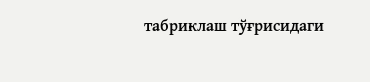табриклаш тўғрисидаги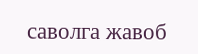саволга жавоб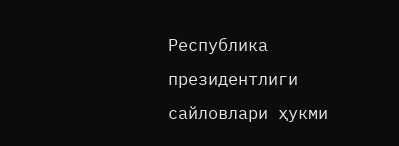Республика президентлиги сайловлари ҳукми